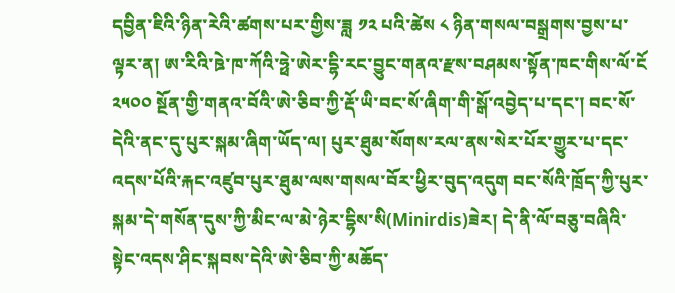དབྱིན་ཇིའི་ཉིན་རེའི་ཚགས་པར་གྱིས་ཟླ ༡༢ པའི་ཚེས ༨ ཉིན་གསལ་བསྒྲགས་བྱས་པ་ལྟར་ན། ཨ་རིའི་ཋེ་ཁ་ཀོའི་ཧྥེ་ཨེར་དྷི་རང་བྱུང་གནའ་རྫས་བཤམས་སྟོན་ཁང་གིས་ལོ་ངོ ༢༥༠༠ སྔོན་གྱི་གནའ་བོའི་ཨེ་ཅིབ་ཀྱི་རྡོ་ཡི་བང་སོ་ཞིག་གི་སྒོ་འབྱེད་པ་དང་། བང་སོ་དེའི་ནང་དུ་པུར་སྐམ་ཞིག་ཡོད་ལ། པུར་ཐུམ་སོགས་རལ་ནས་སེར་པོར་གྱུར་པ་དང་འདས་པོའི་རྐང་འཛུབ་པུར་ཐུམ་ལས་གསལ་བོར་ཕྱིར་བུད་འདུག བང་སོའི་ཁྲོད་ཀྱི་པུར་སྐམ་དེ་གསོན་དུས་ཀྱི་མིང་ལ་མེ་ཉེར་དྷིས་སི(Minirdis)ཟེར། དེ་ནི་ལོ་བཅུ་བཞིའི་སྟེང་འདས་ཤིང་སྐབས་དེའི་ཨེ་ཅིབ་ཀྱི་མཆོད་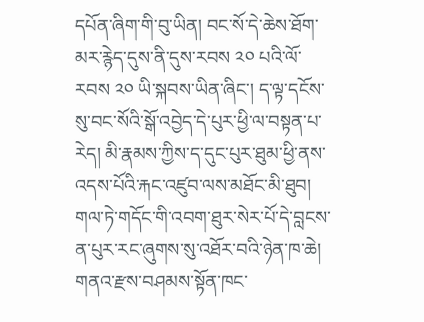དཔོན་ཞིག་གི་བུ་ཡིན། བང་སོ་དེ་ཆེས་ཐོག་མར་རྙེད་དུས་ནི་དུས་རབས ༢༠ པའི་ལོ་རབས ༢༠ ཡི་སྐབས་ཡིན་ཞིང་། ད་ལྟ་དངོས་སུ་བང་སོའི་སྒོ་འབྱེད་དེ་པུར་ཕྱི་ལ་བསྟན་པ་རེད། མི་རྣམས་ཀྱིས་ད་དུང་པུར་ཐུམ་ཕྱི་ནས་འདས་པོའི་རྐང་འཛུབ་ལས་མཐོང་མི་ཐུབ། གལ་ཏེ་གདོང་གི་འབག་ཐུར་སེར་པོ་དེ་བླངས་ན་པུར་རང་ཞུགས་སུ་འཐོར་བའི་ཉེན་ཁ་ཆེ། གནའ་རྫས་བཤམས་སྟོན་ཁང་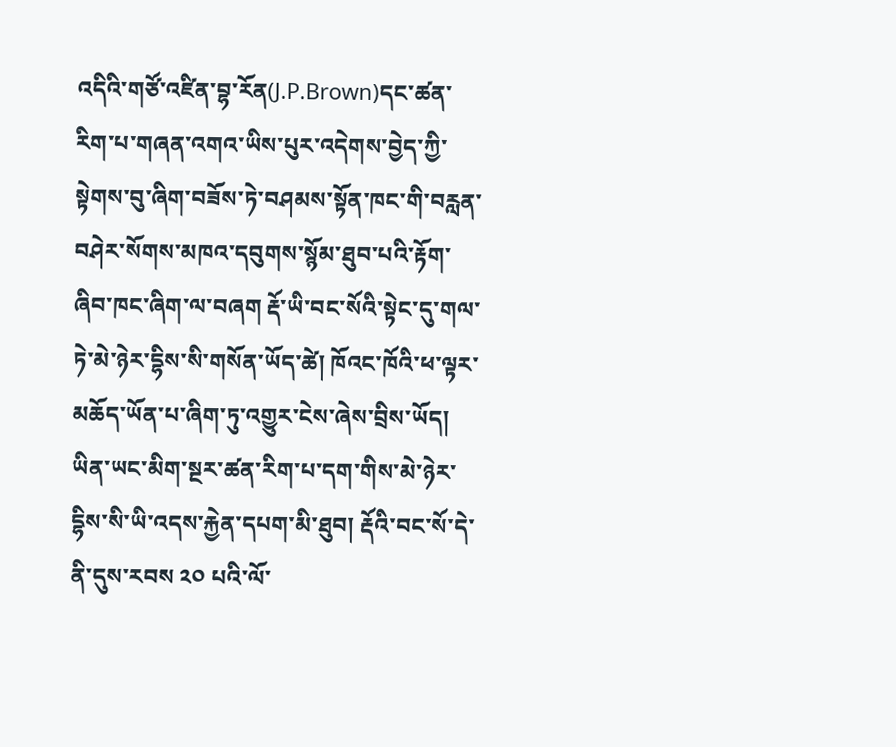འདིའི་གཙོ་འཛིན་བྷ་རོན(J.P.Brown)དང་ཚན་རིག་པ་གཞན་འགའ་ཡིས་པུར་འདེགས་བྱེད་ཀྱི་སྟེགས་བུ་ཞིག་བཟོས་ཏེ་བཤམས་སྟོན་ཁང་གི་བརླན་བཤེར་སོགས་མཁའ་དབུགས་སྙོམ་ཐུབ་པའི་རྟོག་ཞིབ་ཁང་ཞིག་ལ་བཞག རྡོ་ཡི་བང་སོའི་སྟེང་དུ་གལ་ཏེ་མེ་ཉེར་དྷིས་སི་གསོན་ཡོད་ཚེ། ཁོའང་ཁོའི་ཕ་ལྟར་མཆོད་ཡོན་པ་ཞིག་ཏུ་འགྱུར་ངེས་ཞེས་བྲིས་ཡོད། ཡིན་ཡང་མིག་སྔར་ཚན་རིག་པ་དག་གིས་མེ་ཉེར་དྷིས་སི་ཡི་འདས་རྐྱེན་དཔག་མི་ཐུབ། རྡོའི་བང་སོ་དེ་ནི་དུས་རབས ༢༠ པའི་ལོ་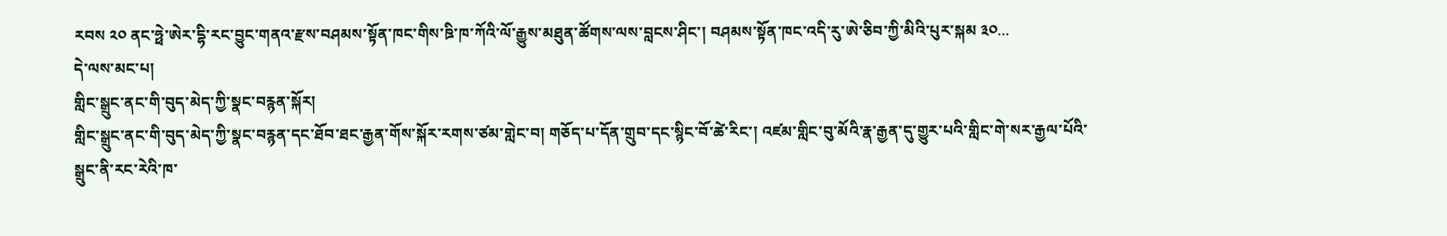རབས ༢༠ ནང་ཧྥེ་ཨེར་དྷི་རང་བྱུང་གནའ་རྫས་བཤམས་སྟོན་ཁང་གིས་ཋི་ཁ་ཀོའི་ལོ་རྒྱུས་མཐུན་ཚོགས་ལས་བླངས་ཤིང་། བཤམས་སྟོན་ཁང་འདི་རུ་ཨེ་ཅིབ་ཀྱི་མིའི་པུར་སྐམ ༣༠...
དེ་ལས་མང་པ།
གླིང་སྒྲུང་ནང་གི་བུད་མེད་ཀྱི་སྣང་བརྙན་སྐོར།
གླིང་སྒྲུང་ནང་གི་བུད་མེད་ཀྱི་སྣང་བརྙན་དང་ཐོབ་ཐང་རྒྱན་གོས་སྐོར་རགས་ཙམ་གླེང་བ། གཅོད་པ་དོན་གྲུབ་དང་སྙིང་བོ་ཚེ་རིང་། འཛམ་གླིང་བུ་མོའི་རྣ་རྒྱན་དུ་གྱུར་པའི་གླིང་གེ་སར་རྒྱལ་པོའི་སྒྲུང་ནི་རང་རེའི་ཁ་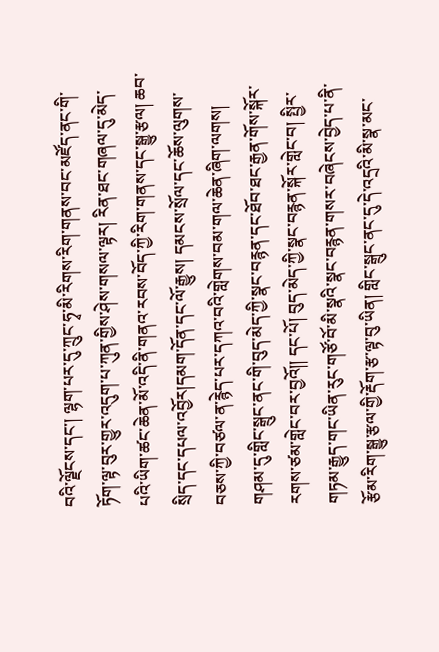བའི་ལྗོངས་དང་། ལྷག་པར་དུ་ཀྲུང་ཧྭ་མི་རིགས་རིག་གནས་བང་མཛོད་ནང་གི་ཏོག་ལྟ་བུར་གྱུར་འདུག་པ་ཀུན་གྱིས་ཤེས་གསལ་ལྟར། རིན་ཐང་གཞལ་དུ་མེད་པའི་ཡིག་ཚང་ཆེན་མོ་འདི་ནི་གནའ་རབས་བོད་ཀྱི་རིག་གནས་དང་སྒྱུ་རྩལ། ཆབ་སྲིད་དང་དཔལ་འབྱོར།དམག་དོན་དང་ལོ་རྒྱུས། དམངས་སྲོལ་དང་ཆོས་ལུགས་བཅས་ཀྱི་བཙལ་ན་རྙེད་པར་དཀའ་བའི་གླེགས་བམ་གལ་ཆེན་ཞིག་ལགས། གཤམ་དུ་གླིང་སྒྲུང་ནང་གི་བུད་མེད་ཀྱི་སྣང་བརྙན་དང་ཐོབ་ཐང་རྒྱན་གོས་སྐོར་རགས་ཙམ་གླེང་བར་བྱའོ།། དང་པོ། བུད་མེད་ཀྱི་སྣང་བརྙན་སྐོར་གླེང་བ། སྤྱིར་གཏམ་རྒྱུད་གང་ཡིན་རུང་གཙོ་བོ་མི་སྣའི་སྣང་བརྙན་གསར་བཞེངས་བྱེད་པ་ནི་རྩོམ་རིག་སྒྱུ་རྩལ་གྱི་རྡོག་རྩ་ལྟ་བུ་ཡིན། གླིང་སྒྲུང་ནང་དུ་དེ་འདྲའི་མི་སྣ་མང་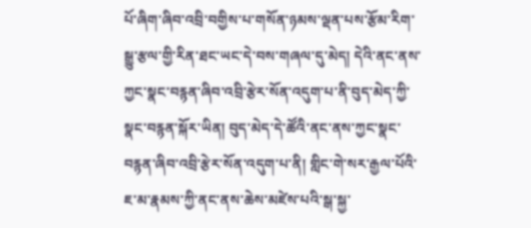པོ་ཞིག་ཞིབ་འབྲི་བགྱིས་པ་གསོན་ཉམས་ལྡན་པས་རྩོམ་རིག་སྒྱུ་རྩལ་གྱི་རིན་ཐང་ཡང་དེ་བས་གཞལ་དུ་མེད། དེའི་ནང་ནས་ཀྱང་སྣང་བརྙན་ཞིབ་འབྲི་རྩེར་སོན་འདུག་པ་ནི་བུད་མེད་ཀྱི་སྣང་བརྙན་སྐོར་ཡིན། བུད་མེད་དེ་ཚོའི་ནང་ནས་ཀྱང་སྣང་བརྙན་ཞིབ་འབྲི་རྩེར་སོན་འདུག་པ་ནི། གླིང་གེ་སར་རྒྱལ་པོའི་ཇ་མ་རྣམས་ཀྱི་ནང་ནས་ཆེས་མཛེས་པའི་སྒ་སྐྱ་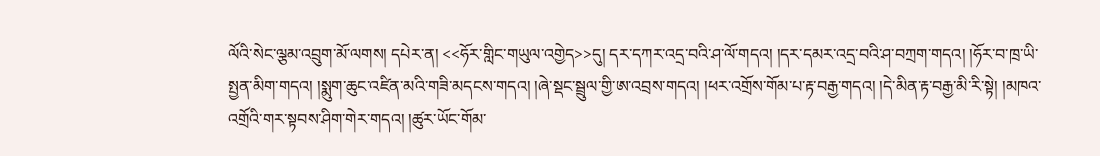ལོའི་སེང་ལྕམ་འབྲུག་མོ་ལགས། དཔེར་ན། <<ཧོར་གླིང་གཡུལ་འགྱེད>>དུ། དར་དཀར་འདྲ་བའི་ཤ་ལོ་གདའ། །དར་དམར་འདྲ་བའི་ཤ་བཀྲག་གདའ། །ཧོར་བ་ཁྲ་ཡི་སྤྱན་མིག་གདའ། །སྨུག་ཆུང་འཛིན་མའི་གཟི་མདངས་གདའ། །ཞེ་སྡང་སྦྲུལ་གྱི་ཨ་འབྲས་གདའ། །ཕར་འགྲོས་གོམ་པ་རྟ་བརྒྱ་གདའ། །དེ་མིན་རྟ་བརྒྱ་མི་རི་སྟེ། །མཁའ་འགྲོའི་གར་སྟབས་ཤིག་གེར་གདའ། །ཚུར་ཡོང་གོམ་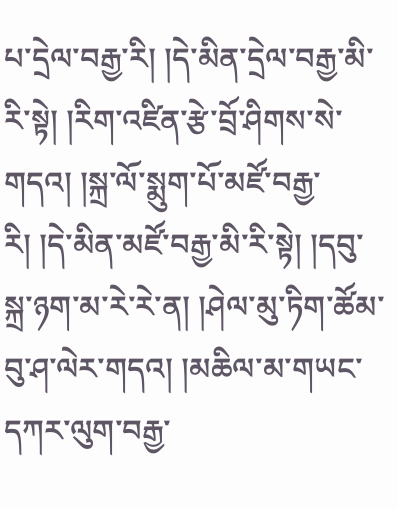པ་དྲེལ་བརྒྱ་རི། །དེ་མིན་དྲེལ་བརྒྱ་མི་རི་སྟེ། །རིག་འཛིན་རྩེ་བྲོ་ཤིགས་སེ་གདའ། །སྐྲ་ལོ་སྨུག་པོ་མཛོ་བརྒྱ་རི། །དེ་མིན་མཛོ་བརྒྱ་མི་རི་སྟེ། །དབུ་སྐྲ་ཉག་མ་རེ་རེ་ན། །ཤེལ་མུ་ཏིག་ཚོམ་བུ་ཤ་ལེར་གདའ། །མཆིལ་མ་གཡང་དཀར་ལུག་བརྒྱ་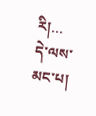རི།...
དེ་ལས་མང་པ།